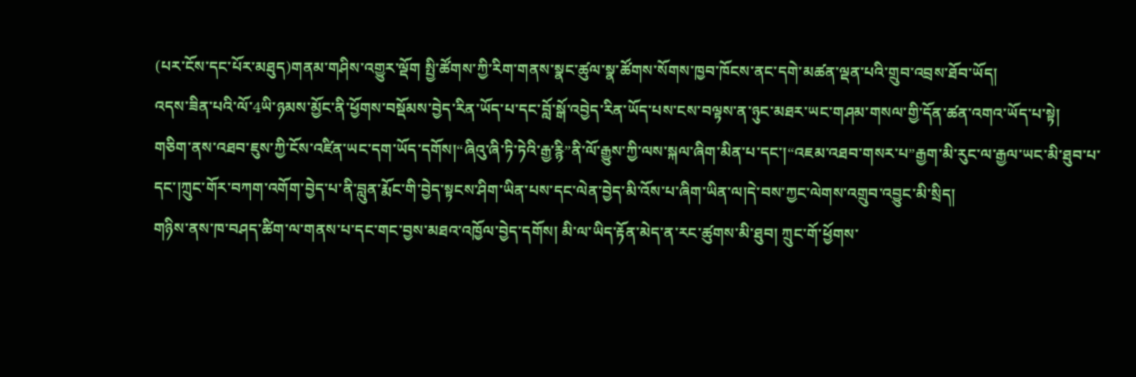(པར་ངོས་དང་པོར་མཐུད)གནམ་གཤིས་འགྱུར་ལྡོག སྤྱི་ཚོགས་ཀྱི་རིག་གནས་སྣང་ཚུལ་སྣ་ཚོགས་སོགས་ཁྱབ་ཁོངས་ནང་དགེ་མཚན་ལྡན་པའི་གྲུབ་འབྲས་ཐོབ་ཡོད།
འདས་ཟིན་པའི་ལོ་4ཡི་ཉམས་མྱོང་ནི་ཕྱོགས་བསྡོམས་བྱེད་རིན་ཡོད་པ་དང་བློ་སྒོ་འབྱེད་རིན་ཡོད་པས་ངས་བལྟས་ན་ཉུང་མཐར་ཡང་གཤམ་གསལ་གྱི་དོན་ཚན་འགའ་ཡོད་པ་སྟེ།
གཅིག་ནས་འཐབ་ཇུས་ཀྱི་ངོས་འཛིན་ཡང་དག་ཡོད་དགོས།“ཞིའུ་ཞི་ཏི་ཏེའི་རྒྱ་རྙི”ནི་ལོ་རྒྱུས་ཀྱི་ལས་སྐལ་ཞིག་མིན་པ་དང་།“འཇམ་འཐབ་གསར་པ”རྒྱག་མི་རུང་ལ་རྒྱལ་ཡང་མི་ཐུབ་པ་དང་།ཀྲུང་གོར་བཀག་འགོག་བྱེད་པ་ནི་བླུན་རྨོང་གི་བྱེད་སྟངས་ཤིག་ཡིན་པས་དང་ལེན་བྱེད་མི་འོས་པ་ཞིག་ཡིན་ལ།དེ་བས་ཀྱང་ལེགས་འགྲུབ་འབྱུང་མི་སྲིད།
གཉིས་ནས་ཁ་བཤད་ཚིག་ལ་གནས་པ་དང་གང་བྱས་མཐའ་འཁྱོལ་བྱེད་དགོས། མི་ལ་ཡིད་རྟོན་མེད་ན་རང་ཚུགས་མི་ཐུབ། ཀྲུང་གོ་ཕྱོགས་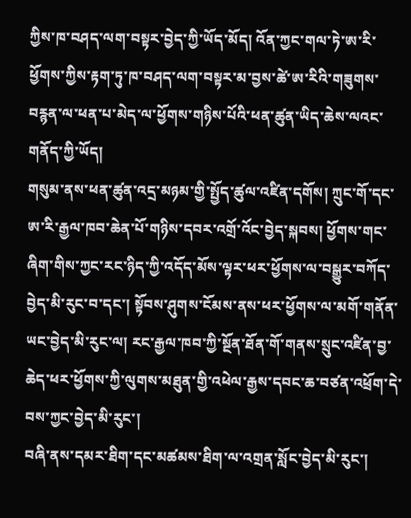ཀྱིས་ཁ་བཤད་ལག་བསྟར་བྱེད་ཀྱི་ཡོད་མོད། འོན་ཀྱང་གལ་ཏེ་ཨ་རི་ཕྱོགས་ཀྱིས་རྟག་ཏུ་ཁ་བཤད་ལག་བསྟར་མ་བྱས་ཚེ་ཨ་རིའི་གཟུགས་བརྙན་ལ་ཕན་པ་མེད་ལ་ཕྱོགས་གཉིས་པོའི་ཕན་ཚུན་ཡིད་ཆེས་ལའང་གནོད་ཀྱི་ཡོད།
གསུམ་ནས་ཕན་ཚུན་འདྲ་མཉམ་གྱི་སྤྱོད་ཚུལ་འཛིན་དགོས། ཀྲུང་གོ་དང་ཨ་རི་རྒྱལ་ཁབ་ཆེན་པོ་གཉིས་དབར་འགྲོ་འོང་བྱེད་སྐབས། ཕྱོགས་གང་ཞིག་གིས་ཀྱང་རང་ཉིད་ཀྱི་འདོད་མོས་ལྟར་ཕར་ཕྱོགས་ལ་བསྒྱུར་བཀོད་བྱེད་མི་རུང་བ་དང་། སྟོབས་ཤུགས་ངོམས་ནས་ཕར་ཕྱོགས་ལ་མགོ་གནོན་ཡང་བྱེད་མི་རུང་ལ། རང་རྒྱལ་ཁབ་ཀྱི་སྔོན་ཐོན་གོ་གནས་སྲུང་འཛིན་བྱ་ཆེད་ཕར་ཕྱོགས་ཀྱི་ལུགས་མཐུན་གྱི་འཕེལ་རྒྱས་དབང་ཆ་བཙན་འཕྲོག་དེ་བས་ཀྱང་བྱེད་མི་རུང་།
བཞི་ནས་དམར་ཐིག་དང་མཚམས་ཐིག་ལ་འགྲན་སློང་བྱེད་མི་རུང་།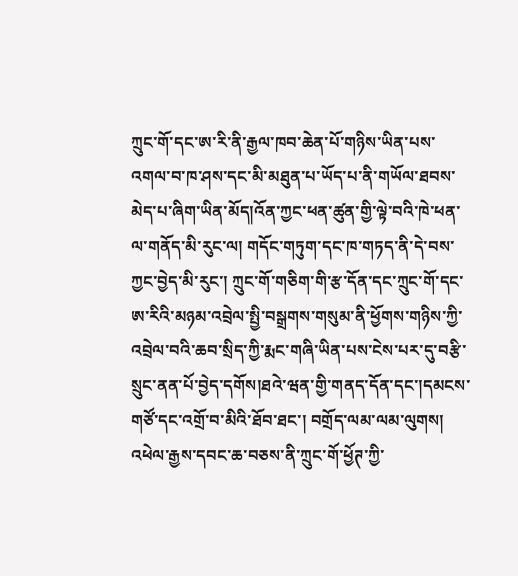ཀྲུང་གོ་དང་ཨ་རི་ནི་རྒྱལ་ཁབ་ཆེན་པོ་གཉིས་ཡིན་པས་འགལ་བ་ཁ་ཤས་དང་མི་མཐུན་པ་ཡོད་པ་ནི་གཡོལ་ཐབས་མེད་པ་ཞིག་ཡིན་མོད།འོན་ཀྱང་ཕན་ཚུན་གྱི་ལྟེ་བའི་ཁེ་ཕན་ལ་གནོད་མི་རུང་ལ། གདོང་གཏུག་དང་ཁ་གཏད་ནི་དེ་བས་ཀྱང་བྱེད་མི་རུང་། ཀྲུང་གོ་གཅིག་གི་རྩ་དོན་དང་ཀྲུང་གོ་དང་ཨ་རིའི་མཉམ་འབྲེལ་སྤྱི་བསྒྲགས་གསུམ་ནི་ཕྱོགས་གཉིས་ཀྱི་འབྲེལ་བའི་ཆབ་སྲིད་ཀྱི་རྨང་གཞི་ཡིན་པས་ངེས་པར་དུ་བརྩི་སྲུང་ནན་པོ་བྱེད་དགོས།ཐའེ་ཝན་གྱི་གནད་དོན་དང་།དམངས་གཙོ་དང་འགྲོ་བ་མིའི་ཐོབ་ཐང་། བགྲོད་ལམ་ལམ་ལུགས། འཕེལ་རྒྱས་དབང་ཆ་བཅས་ནི་ཀྲུང་གོ་ཕྱོཊ་ཀྱི་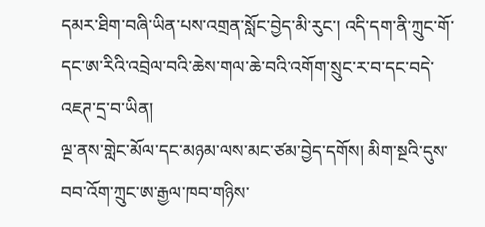དམར་ཐིག་བཞི་ཡིན་པས་འགྲན་སློང་བྱེད་མི་རུང་། འདི་དག་ནི་ཀྲུང་གོ་དང་ཨ་རིའི་འབྲེལ་བའི་ཆེས་གལ་ཆེ་བའི་འགོག་སྲུང་ར་བ་དང་བདེ་འཇཊ་དྲ་བ་ཡིན།
ལྔ་ནས་གླེང་མོལ་དང་མཉམ་ལས་མང་ཙམ་བྱེད་དགོས། མིག་སྔའི་དུས་བབ་འོག་ཀྲུང་ཨ་རྒྱལ་ཁབ་གཉིས་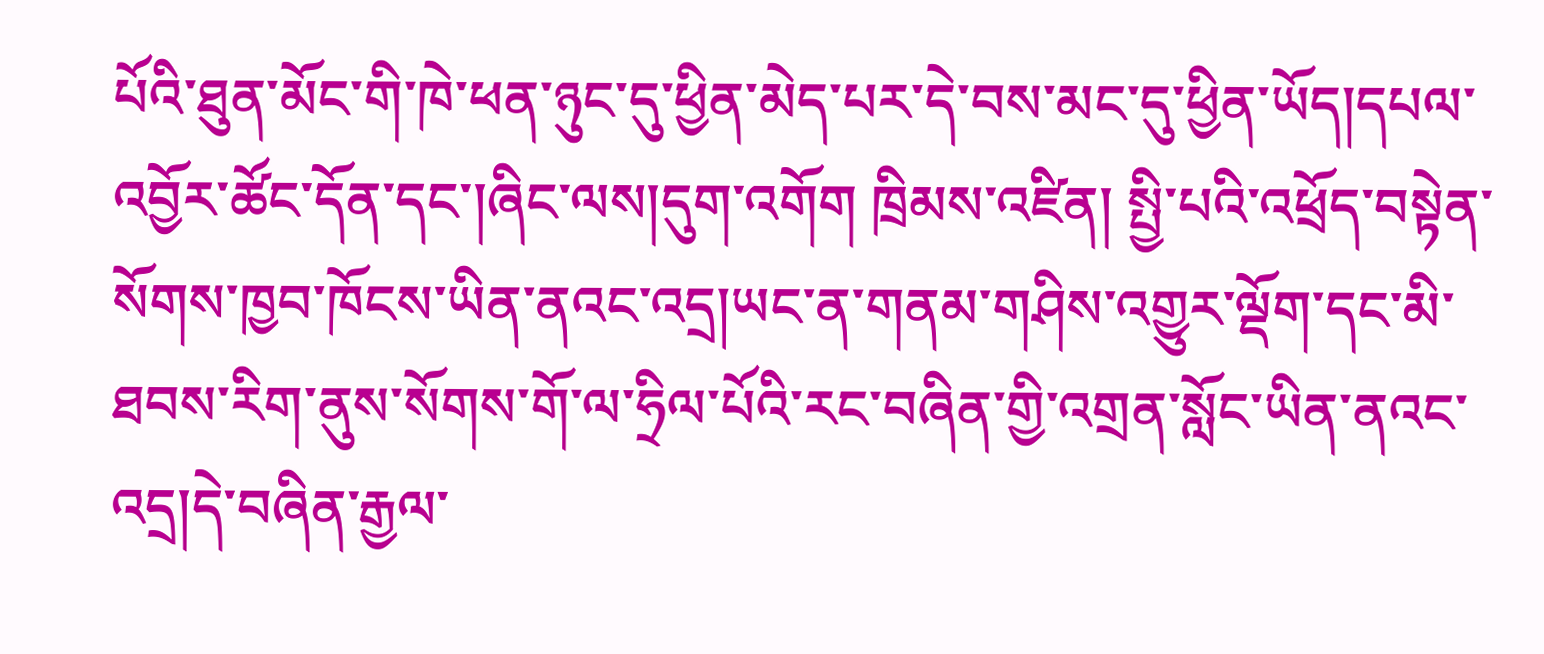པོའི་ཐུན་མོང་གི་ཁེ་ཕན་ཉུང་དུ་ཕྱིན་མེད་པར་དེ་བས་མང་དུ་ཕྱིན་ཡོད།དཔལ་འབྱོར་ཚོང་དོན་དང་།ཞིང་ལས།དུག་འགོག ཁྲིམས་འཛིན། སྤྱི་པའི་འཕྲོད་བསྟེན་སོགས་ཁྱབ་ཁོངས་ཡིན་ནའང་འདྲ།ཡང་ན་གནམ་གཤིས་འགྱུར་ལྡོག་དང་མི་ཐབས་རིག་ནུས་སོགས་གོ་ལ་ཧྲིལ་པོའི་རང་བཞིན་གྱི་འགྲན་སློང་ཡིན་ནའང་འདྲ།དེ་བཞིན་རྒྱལ་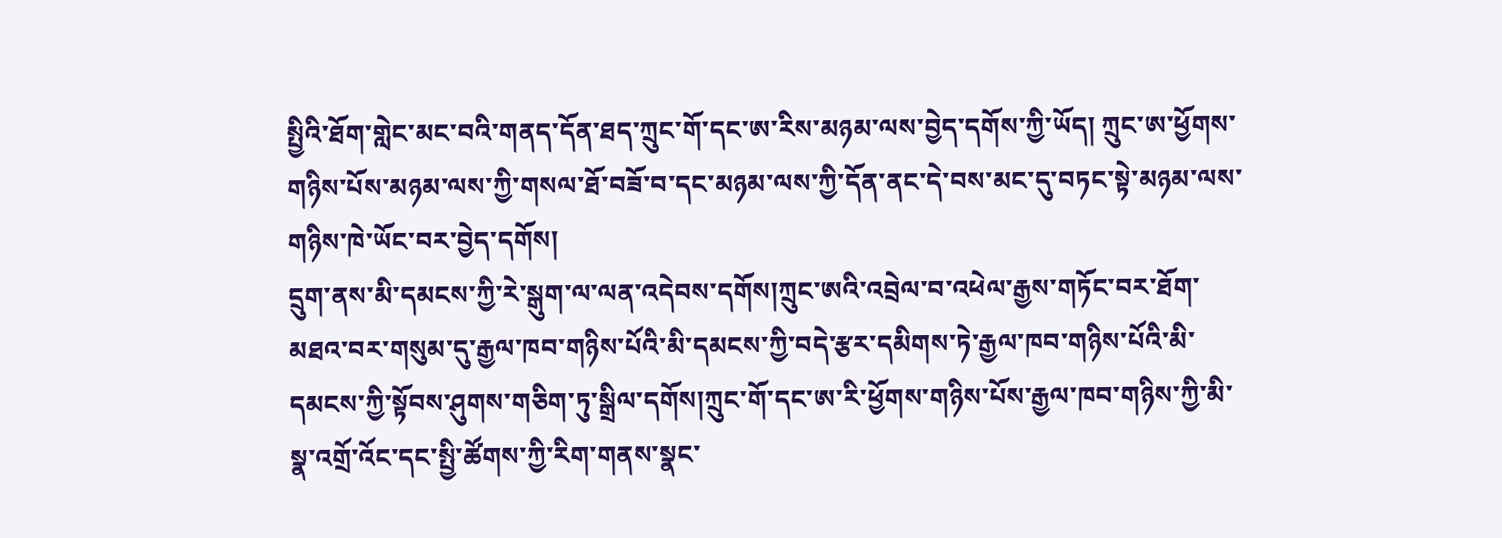སྤྱིའི་ཐོག་གླེང་མང་བའི་གནད་དོན་ཐད་ཀྲུང་གོ་དང་ཨ་རིས་མཉམ་ལས་བྱེད་དགོས་ཀྱི་ཡོད། ཀྲུང་ཨ་ཕྱོགས་གཉིས་པོས་མཉམ་ལས་ཀྱི་གསལ་ཐོ་བཟོ་བ་དང་མཉམ་ལས་ཀྱི་དོན་ནང་དེ་བས་མང་དུ་བཏང་སྟེ་མཉམ་ལས་གཉིས་ཁེ་ཡོང་བར་བྱེད་དགོས།
དྲུག་ནས་མི་དམངས་ཀྱི་རེ་སྒུག་ལ་ལན་འདེབས་དགོས།ཀྲུང་ཨའི་འབྲེལ་བ་འཕེལ་རྒྱས་གཏོང་བར་ཐོག་མཐའ་བར་གསུམ་དུ་རྒྱལ་ཁབ་གཉིས་པོའི་མི་དམངས་ཀྱི་བདེ་རྩར་དམིགས་ཏེ་རྒྱལ་ཁབ་གཉིས་པོའི་མི་དམངས་ཀྱི་སྟོབས་ཤུགས་གཅིག་ཏུ་སྒྲིལ་དགོས།ཀྲུང་གོ་དང་ཨ་རི་ཕྱོགས་གཉིས་པོས་རྒྱལ་ཁབ་གཉིས་ཀྱི་མི་སྣ་འགྲོ་འོང་དང་སྤྱི་ཚོགས་ཀྱི་རིག་གནས་སྣང་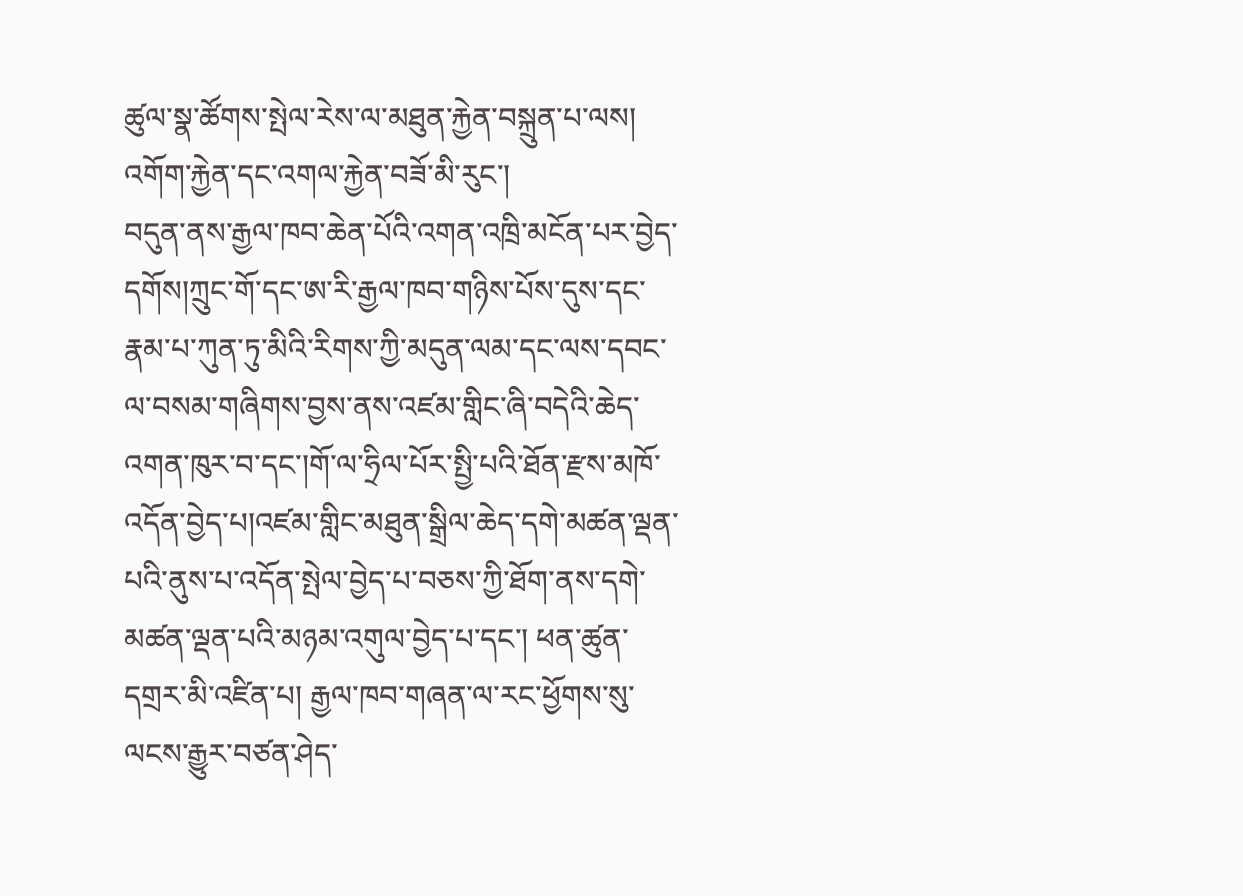ཚུལ་སྣ་ཚོགས་སྤེལ་རེས་ལ་མཐུན་རྐྱེན་བསྐྲུན་པ་ལས། འགོག་རྐྱེན་དང་འགལ་རྐྱེན་བཟོ་མི་རུང་།
བདུན་ནས་རྒྱལ་ཁབ་ཆེན་པོའི་འགན་འཁྲི་མངོན་པར་བྱེད་དགོས།ཀྲུང་གོ་དང་ཨ་རི་རྒྱལ་ཁབ་གཉིས་པོས་དུས་དང་རྣམ་པ་ཀུན་ཏུ་མིའི་རིགས་ཀྱི་མདུན་ལམ་དང་ལས་དབང་ལ་བསམ་གཞིགས་བྱས་ནས་འཛམ་གླིང་ཞི་བདེའི་ཆེད་འགན་ཁུར་བ་དང་།གོ་ལ་ཧྲིལ་པོར་སྤྱི་པའི་ཐོན་རྫས་མཁོ་འདོན་བྱེད་པ།འཛམ་གླིང་མཐུན་སྒྲིལ་ཆེད་དགེ་མཚན་ལྡན་པའི་ནུས་པ་འདོན་སྤེལ་བྱེད་པ་བཅས་ཀྱི་ཐོག་ནས་དགེ་མཚན་ལྡན་པའི་མཉམ་འགུལ་བྱེད་པ་དང་། ཕན་ཚུན་དགྲར་མི་འཛིན་པ། རྒྱལ་ཁབ་གཞན་ལ་རང་ཕྱོགས་སུ་ལངས་རྒྱུར་བཙན་ཤེད་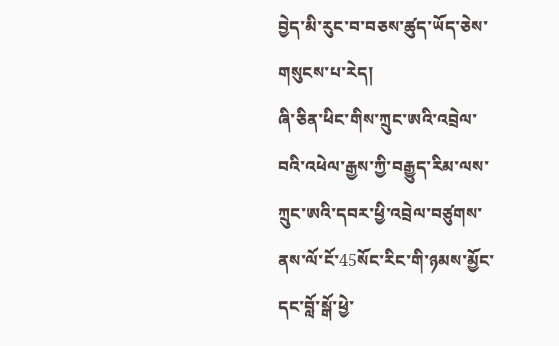བྱེད་མི་རུང་བ་བཅས་ཚུད་ཡོད་ཅེས་གསུངས་པ་རེད།
ཞི་ཅིན་ཕིང་གིས་ཀྲུང་ཨའི་འབྲེལ་བའི་འཕེལ་རྒྱས་ཀྱི་བརྒྱུད་རིམ་ལས་ཀྲུང་ཨའི་དབར་ཕྱི་འབྲེལ་བཙུགས་ནས་ལོ་ངོ་45སོང་རིང་གི་ཉམས་མྱོང་དང་བློ་སྒོ་ཕྱེ་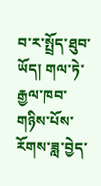བ་ར་སྤྲོད་ཐུབ་ཡོད། གལ་ཏེ་རྒྱལ་ཁབ་གཉིས་པོས་རོགས་ཟླ་བྱེད་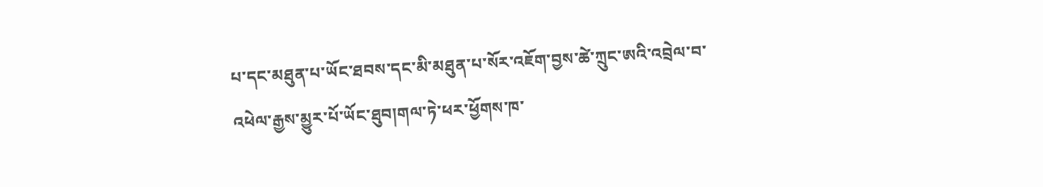པ་དང་མཐུན་པ་ཡོང་ཐབས་དང་མི་མཐུན་པ་སོར་འཇོག་བྱས་ཚེ་ཀྲུང་ཨའི་འབྲེལ་བ་འཕེལ་རྒྱས་མྱུར་པོ་ཡོང་ཐུབ།གལ་ཏེ་ཕར་ཕྱོགས་ཁ་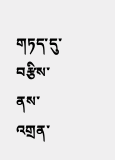གཏད་དུ་བརྩིས་ནས་འགྲན་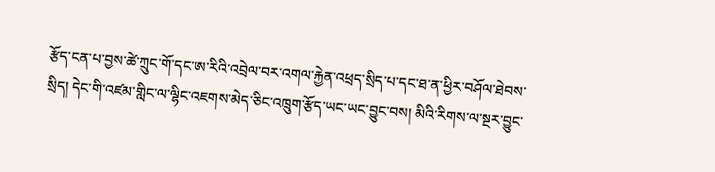རྩོད་ངན་པ་བྱས་ཚེ་ཀྲུང་གོ་དང་ཨ་རིའི་འབྲེལ་བར་འགལ་རྐྱེན་འཕྲད་སྲིད་པ་དང་ཐ་ན་ཕྱིར་བཤོལ་ཐེབས་སྲིད། དེང་གི་འཛམ་གླིང་ལ་ལྷིང་འཇགས་མེད་ཅིང་འཁྲུག་རྩོད་ཡང་ཡང་བྱུང་བས། མིའི་རིགས་ལ་སྔར་བྱུང་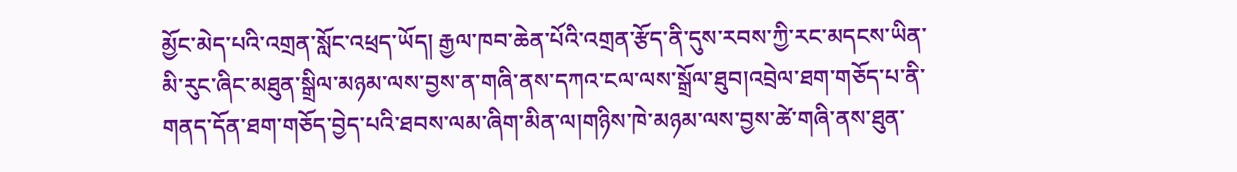མྱོང་མེད་པའི་འགྲན་སློང་འཕྲད་ཡོད། རྒྱལ་ཁབ་ཆེན་པོའི་འགྲན་རྩོད་ནི་དུས་རབས་ཀྱི་རང་མདངས་ཡིན་མི་རུང་ཞིང་མཐུན་སྒྲིལ་མཉམ་ལས་བྱས་ན་གཞི་ནས་དཀའ་ངལ་ལས་སྒྲོལ་ཐུབ།འབྲེལ་ཐག་གཅོད་པ་ནི་གནད་དོན་ཐག་གཅོད་བྱེད་པའི་ཐབས་ལམ་ཞིག་མིན་ལ།གཉིས་ཁེ་མཉམ་ལས་བྱས་ཚེ་གཞི་ནས་ཐུན་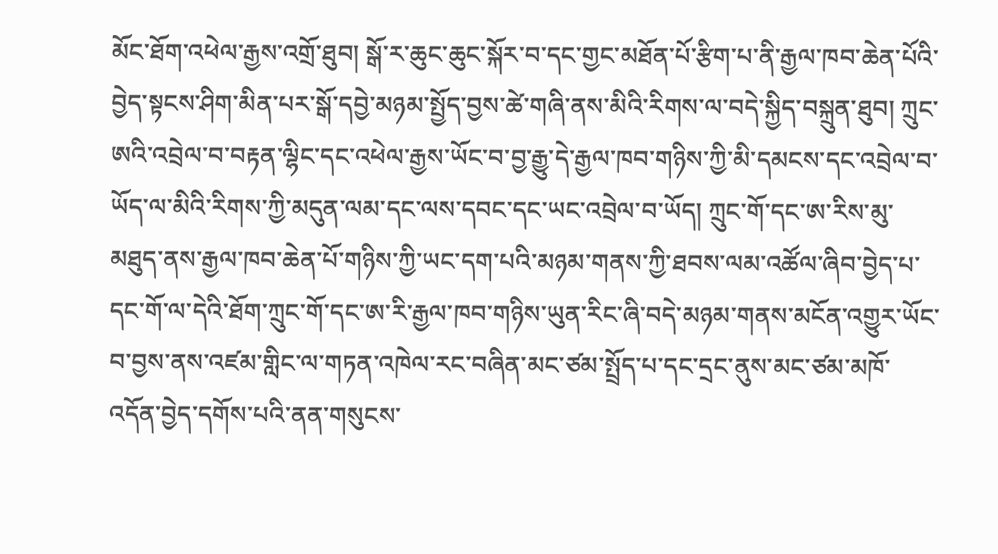མོང་ཐོག་འཕེལ་རྒྱས་འགྲོ་ཐུབ། སྒོ་ར་ཆུང་ཆུང་སྐོར་བ་དང་གྱང་མཐོན་པོ་རྩིག་པ་ནི་རྒྱལ་ཁབ་ཆེན་པོའི་བྱེད་སྟངས་ཤིག་མིན་པར་སྒོ་དབྱེ་མཉམ་སྤྱོད་བྱས་ཚེ་གཞི་ནས་མིའི་རིགས་ལ་བདེ་སྐྱིད་བསྐྲུན་ཐུབ། ཀྲུང་ཨའི་འབྲེལ་བ་བརྟན་ལྷིང་དང་འཕེལ་རྒྱས་ཡོང་བ་བྱ་རྒྱུ་དེ་རྒྱལ་ཁབ་གཉིས་ཀྱི་མི་དམངས་དང་འབྲེལ་བ་ཡོད་ལ་མིའི་རིགས་ཀྱི་མདུན་ལམ་དང་ལས་དབང་དང་ཡང་འབྲེལ་བ་ཡོད། ཀྲུང་གོ་དང་ཨ་རིས་མུ་མཐུད་ནས་རྒྱལ་ཁབ་ཆེན་པོ་གཉིས་ཀྱི་ཡང་དག་པའི་མཉམ་གནས་ཀྱི་ཐབས་ལམ་འཚོལ་ཞིབ་བྱེད་པ་དང་གོ་ལ་དེའི་ཐོག་ཀྲུང་གོ་དང་ཨ་རི་རྒྱལ་ཁབ་གཉིས་ཡུན་རིང་ཞི་བདེ་མཉམ་གནས་མངོན་འགྱུར་ཡོང་བ་བྱས་ནས་འཛམ་གླིང་ལ་གཏན་འཁེལ་རང་བཞིན་མང་ཙམ་སྤྲོད་པ་དང་དྲང་ནུས་མང་ཙམ་མཁོ་འདོན་བྱེད་དགོས་པའི་ནན་གསུངས་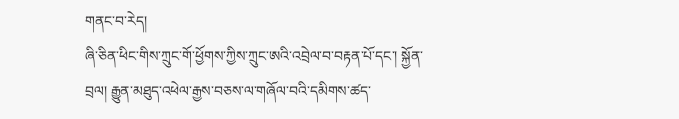གནང་བ་རེད།
ཞི་ཅིན་ཕིང་གིས་ཀྲུང་གོ་ཕྱོགས་ཀྱིས་ཀྲུང་ཨའི་འབྲེལ་བ་བརྟན་པོ་དང་། སྐྱོན་བྲལ། རྒྱུན་མཐུད་འཕེལ་རྒྱས་བཅས་ལ་གཞོལ་བའི་དམིགས་ཚད་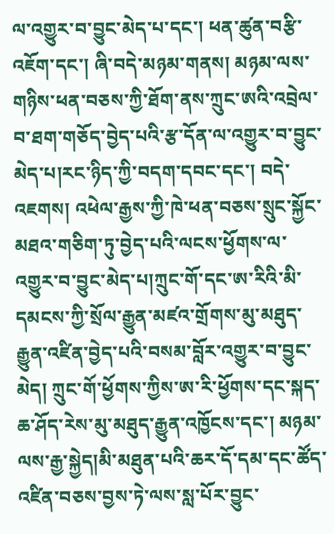ལ་འགྱུར་བ་བྱུང་མེད་པ་དང་། ཕན་ཚུན་བརྩི་འཇོག་དང་། ཞི་བདེ་མཉམ་གནས། མཉམ་ལས་གཉིས་ཕན་བཅས་ཀྱི་ཐོག་ནས་ཀྲུང་ཨའི་འབྲེལ་བ་ཐག་གཅོད་བྱེད་པའི་རྩ་དོན་ལ་འགྱུར་བ་བྱུང་མེད་པ།རང་ཉིད་ཀྱི་བདག་དབང་དང་། བདེ་འཇགས། འཕེལ་རྒྱས་ཀྱི་ཁེ་ཕན་བཅས་སྲུང་སྐྱོང་མཐའ་གཅིག་ཏུ་བྱེད་པའི་ལངས་ཕྱོགས་ལ་འགྱུར་བ་བྱུང་མེད་པ།ཀྲུང་གོ་དང་ཨ་རིའི་མི་དམངས་ཀྱི་སྲོལ་རྒྱུན་མཛའ་གྲོགས་མུ་མཐུད་རྒྱུན་འཛིན་བྱེད་པའི་བསམ་བློར་འགྱུར་བ་བྱུང་མེད། ཀྲུང་གོ་ཕྱོགས་ཀྱིས་ཨ་རི་ཕྱོགས་དང་སྐད་ཆ་ཤོད་རེས་མུ་མཐུད་རྒྱུན་འཁྱོངས་དང་། མཉམ་ལས་རྒྱ་སྐྱེད།མི་མཐུན་པའི་ཆར་དོ་དམ་དང་ཚོད་འཛིན་བཅས་བྱས་ཏེ་ལས་སླ་པོར་བྱུང་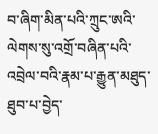བ་ཞིག་མིན་པའི་ཀྲུང་ཨའི་ལེགས་སུ་འགྲོ་བཞིན་པའི་འབྲེལ་བའི་རྣམ་པ་རྒྱུན་མཐུད་ཐུབ་པ་བྱེད་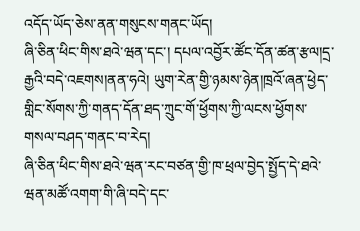འདོད་ཡོད་ཅེས་ནན་གསུངས་གནང་ཡོད།
ཞི་ཅིན་ཕིང་གིས་ཐའེ་ཝན་དང་། དཔལ་འབྱོར་ཚོང་དོན་ཚན་རྩལ།དྲ་རྒྱའི་བདེ་འཇགས།ནན་ཧའེ། ཡུག་རེན་གྱི་ཉམས་ཉེན།ཁྲའོ་ཞན་ཕྱེད་གླིང་སོགས་ཀྱི་གནད་དོན་ཐད་ཀྲུང་གོ་ཕྱོགས་ཀྱི་ལངས་ཕྱོགས་གསལ་བཤད་གནང་བ་རེད།
ཞི་ཅིན་ཕིང་གིས་ཐའེ་ཝན་རང་བཙན་གྱི་ཁ་ཕྲལ་བྱེད་སྤྱོད་དེ་ཐའེ་ཝན་མཚོ་འགག་གི་ཞི་བདེ་དང་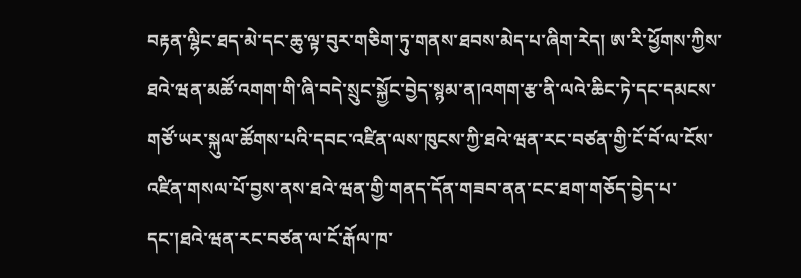བརྟན་ལྷིང་ཐད་མེ་དང་ཆུ་ལྟ་བུར་གཅིག་ཏུ་གནས་ཐབས་མེད་པ་ཞིག་རེད། ཨ་རི་ཕྱོགས་ཀྱིས་ཐའེ་ཝན་མཚོ་འགག་གི་ཞི་བདེ་སྲུང་སྐྱོང་བྱེད་སྙམ་ན།འགག་རྩ་ནི་ལའེ་ཆིང་ཏེ་དང་དམངས་གཙོ་ཡར་སྐུལ་ཚོགས་པའི་དབང་འཛིན་ལས་ཁུངས་ཀྱི་ཐའེ་ཝན་རང་བཙན་གྱི་ངོ་བོ་ལ་ངོས་འཛིན་གསལ་པོ་བྱས་ནས་ཐའེ་ཝན་གྱི་གནད་དོན་གཟབ་ནན་ངང་ཐག་གཅོད་བྱེད་པ་དང་།ཐའེ་ཝན་རང་བཙན་ལ་ངོ་རྒོལ་ཁ་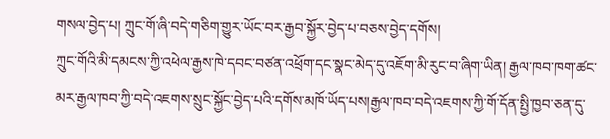གསལ་བྱེད་པ། ཀྲུང་གོ་ཞི་བདེ་གཅིག་གྱུར་ཡོང་བར་རྒྱབ་སྐྱོར་བྱེད་པ་བཅས་བྱེད་དགོས།
ཀྲུང་གོའི་མི་དམངས་ཀྱི་འཕེལ་རྒྱས་ཁེ་དབང་བཙན་འཕྲོག་དང་སྣང་མེད་དུ་འཇོག་མི་རུང་བ་ཞིག་ཡིན། རྒྱལ་ཁབ་ཁག་ཚང་མར་རྒྱལ་ཁབ་ཀྱི་བདེ་འཇགས་སྲུང་སྐྱོང་བྱེད་པའི་དགོས་མཁོ་ཡོད་པས།རྒྱལ་ཁབ་བདེ་འཇགས་ཀྱི་གོ་དོན་སྤྱི་ཁྱབ་ཅན་དུ་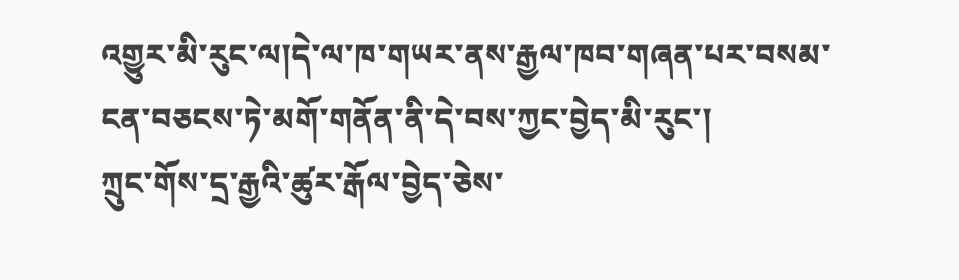འགྱུར་མི་རུང་ལ།དེ་ལ་ཁ་གཡར་ནས་རྒྱལ་ཁབ་གཞན་པར་བསམ་ངན་བཅངས་ཏེ་མགོ་གནོན་ནི་དེ་བས་ཀྱང་བྱེད་མི་རུང་།
ཀྲུང་གོས་དྲ་རྒྱའི་ཚུར་རྒོལ་བྱེད་ཅེས་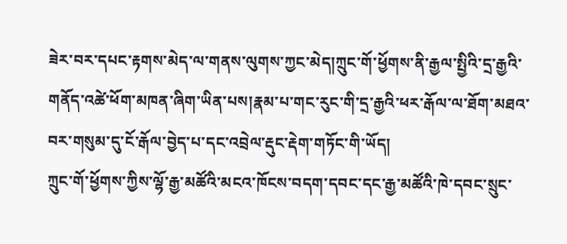ཟེར་བར་དཔང་རྟགས་མེད་ལ་གནས་ལུགས་ཀྱང་མེད།ཀྲུང་གོ་ཕྱོགས་ནི་རྒྱལ་སྤྱིའི་དྲ་རྒྱའི་གནོད་འཚེ་ཕོག་མཁན་ཞིག་ཡིན་པས།རྣམ་པ་གང་རུང་གི་དྲ་རྒྱའི་ཕར་རྒོལ་ལ་ཐོག་མཐའ་བར་གསུམ་དུ་ངོ་རྒོལ་བྱེད་པ་དང་འབྲེལ་རྡུང་རྡེག་གཏོང་གི་ཡོད།
ཀྲུང་གོ་ཕྱོགས་ཀྱིས་ལྷོ་རྒྱ་མཚོའི་མངའ་ཁོངས་བདག་དབང་དང་རྒྱ་མཚོའི་ཁེ་དབང་སྲུང་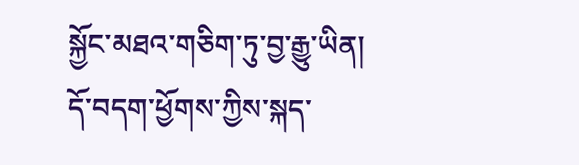སྐྱོང་མཐའ་གཅིག་ཏུ་བྱ་རྒྱུ་ཡིན། དོ་བདག་ཕྱོགས་ཀྱིས་སྐད་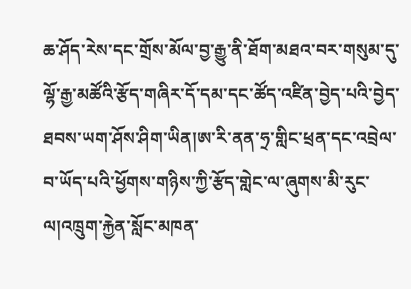ཆ་ཤོད་རེས་དང་གྲོས་མོལ་བྱ་རྒྱུ་ནི་ཐོག་མཐའ་བར་གསུམ་དུ་ལྷོ་རྒྱ་མཚོའི་རྩོད་གཞིར་དོ་དམ་དང་ཚོད་འཛིན་བྱེད་པའི་བྱེད་ཐབས་ཡག་ཤོས་ཤིག་ཡིན།ཨ་རི་ནན་ཧྲ་གླིང་ཕྲན་དང་འབྲེལ་བ་ཡོད་པའི་ཕྱོགས་གཉིས་ཀྱི་རྩོད་གླེང་ལ་ཞུགས་མི་རུང་ལ།འཁྲུག་རྐྱེན་སློང་མཁན་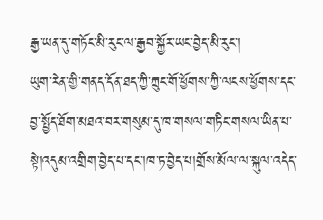རྒྱ་ཡན་དུ་གཏོང་མི་རུང་ལ་རྒྱབ་སྐྱོར་ཡང་བྱེད་མི་རུང་།
ཡུག་རེན་གྱི་གནད་དོན་ཐད་ཀྱི་ཀྲུང་གོ་ཕྱོགས་ཀྱི་ལངས་ཕྱོགས་དང་བྱ་སྤྱོད་ཐོག་མཐའ་བར་གསུམ་དུ་ཁ་གསལ་གཏིང་གསལ་ཡིན་པ་སྟེ།འདུམ་འགྲིག་བྱེད་པ་དང་།ཁ་ཏ་བྱེད་པ།གྲོས་མོལ་ལ་སྐུལ་འདེད་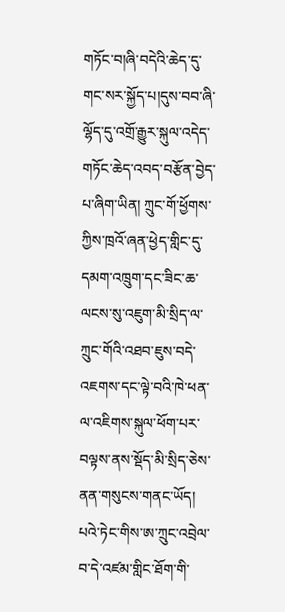གཏོང་བ།ཞི་བདེའི་ཆེད་དུ་གང་སར་སྐྱོད་པ།དུས་བབ་ཞི་ལྷོད་དུ་འགྲོ་རྒྱུར་སྐུལ་འདེད་གཏོང་ཆེད་འབད་བརྩོན་བྱེད་པ་ཞིག་ཡིན། ཀྲུང་གོ་ཕྱོགས་ཀྱིས་ཁྲའོ་ཞན་ཕྱེད་གླིང་དུ་དམག་འཁྲུག་དང་ཟིང་ཆ་ལངས་སུ་འཇུག་མི་སྲིད་ལ་ཀྲུང་གོའི་འཐབ་ཇུས་བདེ་འཇགས་དང་ལྟེ་བའི་ཁེ་ཕན་ལ་འཇིགས་སྐུལ་ཕོག་པར་བལྟས་ནས་སྡོད་མི་སྲིད་ཅེས་ནན་གསུངས་གནང་ཡོད།
པའེ་ཏེང་གིས་ཨ་ཀྲུང་འབྲེལ་བ་དེ་འཛམ་གླིང་ཐོག་གི་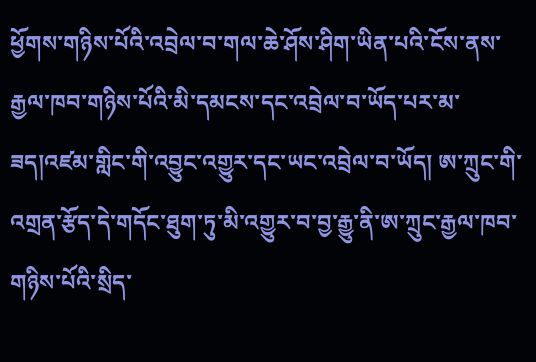ཕྱོགས་གཉིས་པོའི་འབྲེལ་བ་གལ་ཆེ་ཤོས་ཤིག་ཡིན་པའི་ངོས་ནས་རྒྱལ་ཁབ་གཉིས་པོའི་མི་དམངས་དང་འབྲེལ་བ་ཡོད་པར་མ་ཟད།འཛམ་གླིང་གི་འབྱུང་འགྱུར་དང་ཡང་འབྲེལ་བ་ཡོད། ཨ་ཀྲུང་གི་འགྲན་རྩོད་དེ་གདོང་ཐུག་ཏུ་མི་འགྱུར་བ་བྱ་རྒྱུ་ནི་ཨ་ཀྲུང་རྒྱལ་ཁབ་གཉིས་པོའི་སྲིད་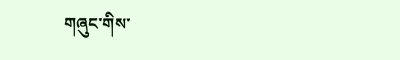གཞུང་གིས་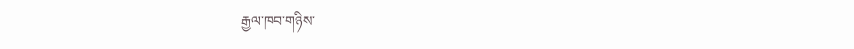རྒྱལ་ཁབ་གཉིས་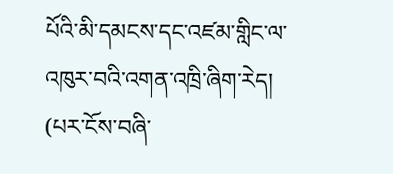པོའི་མི་དམངས་དང་འཛམ་གླིང་ལ་འཁུར་བའི་འགན་འཁྲི་ཞིག་རེད།
(པར་ངོས་བཞི་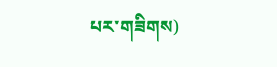པར་གཟིགས)